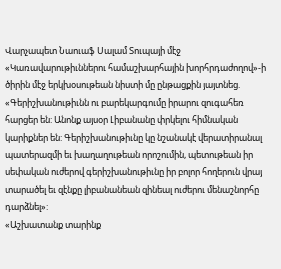Վարչապետ Նաուաֆ Սալամ Տուպայի մէջ «Կառավարութիւններու համաշխարհային խորհրդաժողով»-ի ծիրին մէջ երկխօսութեան նիստի մը ընթացքին յայտնեց. «Գերիշխանութիւնն ու բարեկարգումը իրարու զուգահեռ հարցեր են: Անոնք այսօր Լիբանանը փրկելու հիմնական կարիքներ են: Գերիշխանութիւնը կը նշանակէ վերատիրանալ պատերազմի եւ խաղաղութեան որոշումին, պետութեան իր սեփական ուժերով գերիշխանութիւնը իր բոլոր հողերուն վրայ տարածել եւ զէնքը լիբանանեան զինեալ ուժերու մենաշնորհը դարձնել»:
«Աշխատանք տարինք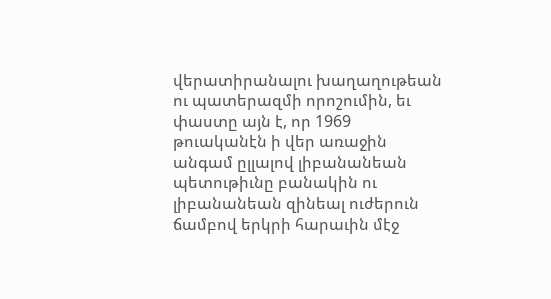վերատիրանալու խաղաղութեան ու պատերազմի որոշումին, եւ փաստը այն է, որ 1969 թուականէն ի վեր առաջին անգամ ըլլալով լիբանանեան պետութիւնը բանակին ու լիբանանեան զինեալ ուժերուն ճամբով երկրի հարաւին մէջ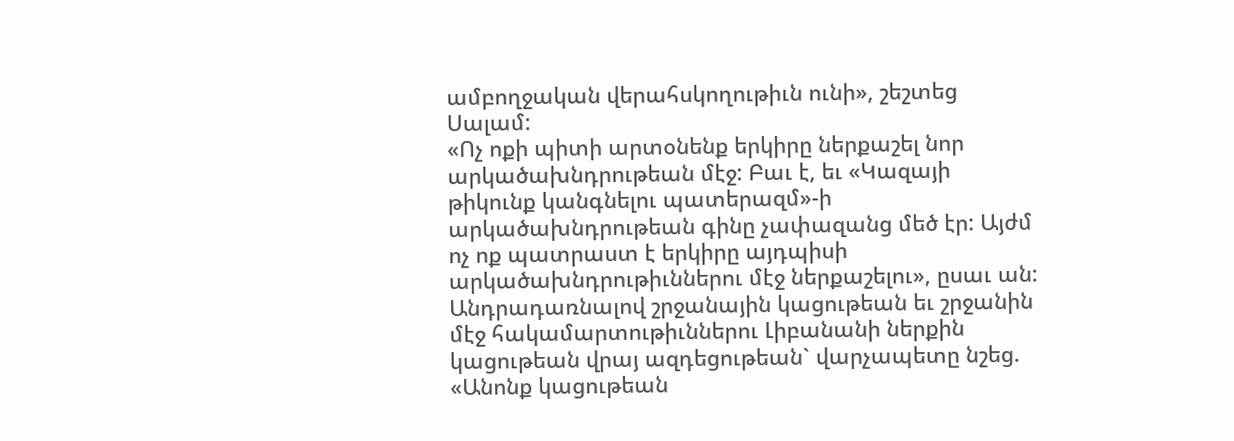ամբողջական վերահսկողութիւն ունի», շեշտեց Սալամ:
«Ոչ ոքի պիտի արտօնենք երկիրը ներքաշել նոր արկածախնդրութեան մէջ: Բաւ է, եւ «Կազայի թիկունք կանգնելու պատերազմ»-ի արկածախնդրութեան գինը չափազանց մեծ էր: Այժմ ոչ ոք պատրաստ է երկիրը այդպիսի արկածախնդրութիւններու մէջ ներքաշելու», ըսաւ ան:
Անդրադառնալով շրջանային կացութեան եւ շրջանին մէջ հակամարտութիւններու Լիբանանի ներքին կացութեան վրայ ազդեցութեան` վարչապետը նշեց. «Անոնք կացութեան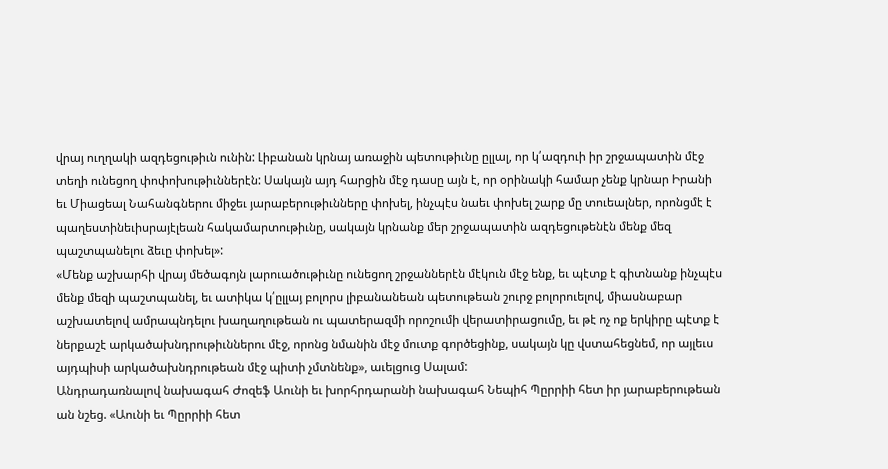վրայ ուղղակի ազդեցութիւն ունին: Լիբանան կրնայ առաջին պետութիւնը ըլլալ, որ կ՛ազդուի իր շրջապատին մէջ տեղի ունեցող փոփոխութիւններէն: Սակայն այդ հարցին մէջ դասը այն է, որ օրինակի համար չենք կրնար Իրանի եւ Միացեալ Նահանգներու միջեւ յարաբերութիւնները փոխել, ինչպէս նաեւ փոխել շարք մը տուեալներ, որոնցմէ է պաղեստինեւիսրայէլեան հակամարտութիւնը, սակայն կրնանք մեր շրջապատին ազդեցութենէն մենք մեզ պաշտպանելու ձեւը փոխել»:
«Մենք աշխարհի վրայ մեծագոյն լարուածութիւնը ունեցող շրջաններէն մէկուն մէջ ենք, եւ պէտք է գիտնանք ինչպէս մենք մեզի պաշտպանել, եւ ատիկա կ՛ըլլայ բոլորս լիբանանեան պետութեան շուրջ բոլորուելով, միասնաբար աշխատելով ամրապնդելու խաղաղութեան ու պատերազմի որոշումի վերատիրացումը, եւ թէ ոչ ոք երկիրը պէտք է ներքաշէ արկածախնդրութիւններու մէջ, որոնց նմանին մէջ մուտք գործեցինք, սակայն կը վստահեցնեմ, որ այլեւս այդպիսի արկածախնդրութեան մէջ պիտի չմտնենք», աւելցուց Սալամ:
Անդրադառնալով նախագահ Ժոզեֆ Աունի եւ խորհրդարանի նախագահ Նեպիհ Պըրրիի հետ իր յարաբերութեան ան նշեց. «Աունի եւ Պըրրիի հետ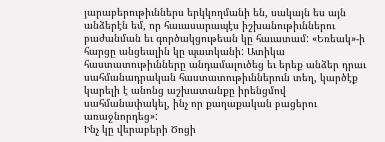յարաբերութիւններս երկկողմանի են, սակայն ես այն անձերէն եմ, որ հաւասարապէս իշխանութիւններու բաժանման եւ գործակցութեան կը հաւատամ: «Եռեակ»-ի հարցը անցեալին կը պատկանի: Ատիկա հաստատութիւնները անդամալուծեց եւ երեք անձեր դրաւ սահմանադրական հաստատութիւններուն տեղ, կարծէք կարելի է անոնց աշխատանքը իրենցմով սահմանափակել, ինչ որ քաղաքական բացերու առաջնորդեց»:
Ինչ կը վերաբերի Ծոցի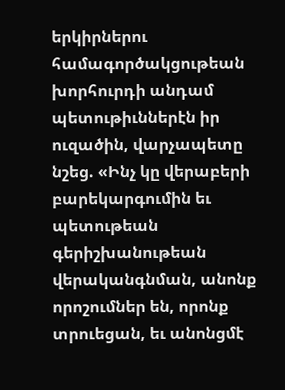երկիրներու համագործակցութեան խորհուրդի անդամ պետութիւններէն իր ուզածին, վարչապետը նշեց. «Ինչ կը վերաբերի բարեկարգումին եւ պետութեան գերիշխանութեան վերականգնման, անոնք որոշումներ են, որոնք տրուեցան, եւ անոնցմէ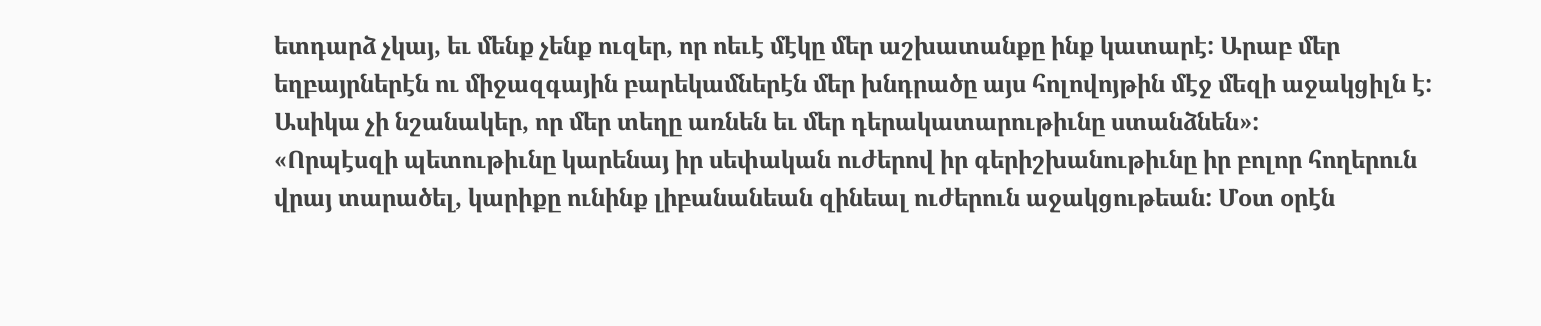ետդարձ չկայ, եւ մենք չենք ուզեր, որ ոեւէ մէկը մեր աշխատանքը ինք կատարէ: Արաբ մեր եղբայրներէն ու միջազգային բարեկամներէն մեր խնդրածը այս հոլովոյթին մէջ մեզի աջակցիլն է: Ասիկա չի նշանակեր, որ մեր տեղը առնեն եւ մեր դերակատարութիւնը ստանձնեն»:
«Որպէսզի պետութիւնը կարենայ իր սեփական ուժերով իր գերիշխանութիւնը իր բոլոր հողերուն վրայ տարածել, կարիքը ունինք լիբանանեան զինեալ ուժերուն աջակցութեան: Մօտ օրէն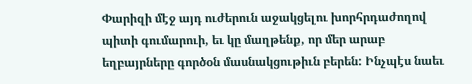Փարիզի մէջ այդ ուժերուն աջակցելու խորհրդաժողով պիտի գումարուի, եւ կը մաղթենք, որ մեր արաբ եղբայրները գործօն մասնակցութիւն բերեն: Ինչպէս նաեւ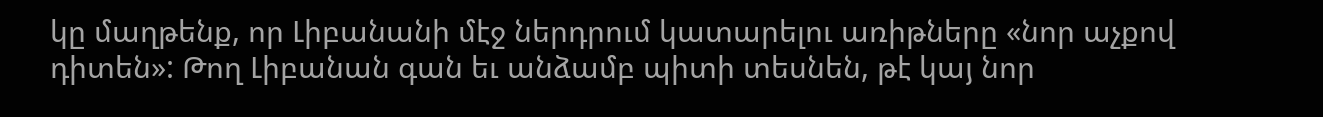կը մաղթենք, որ Լիբանանի մէջ ներդրում կատարելու առիթները «նոր աչքով դիտեն»: Թող Լիբանան գան եւ անձամբ պիտի տեսնեն, թէ կայ նոր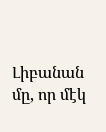Լիբանան մը, որ մէկ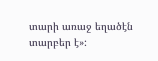տարի առաջ եղածէն տարբեր է»: